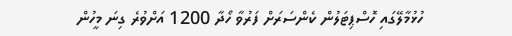ހުޅުމާލޭގައި ހޮސްޕިޓަލުން ކެންސަރަށް ފަރުވާ ހޯދާ 1200 އަށްވުރެ ގިނަ މީހުން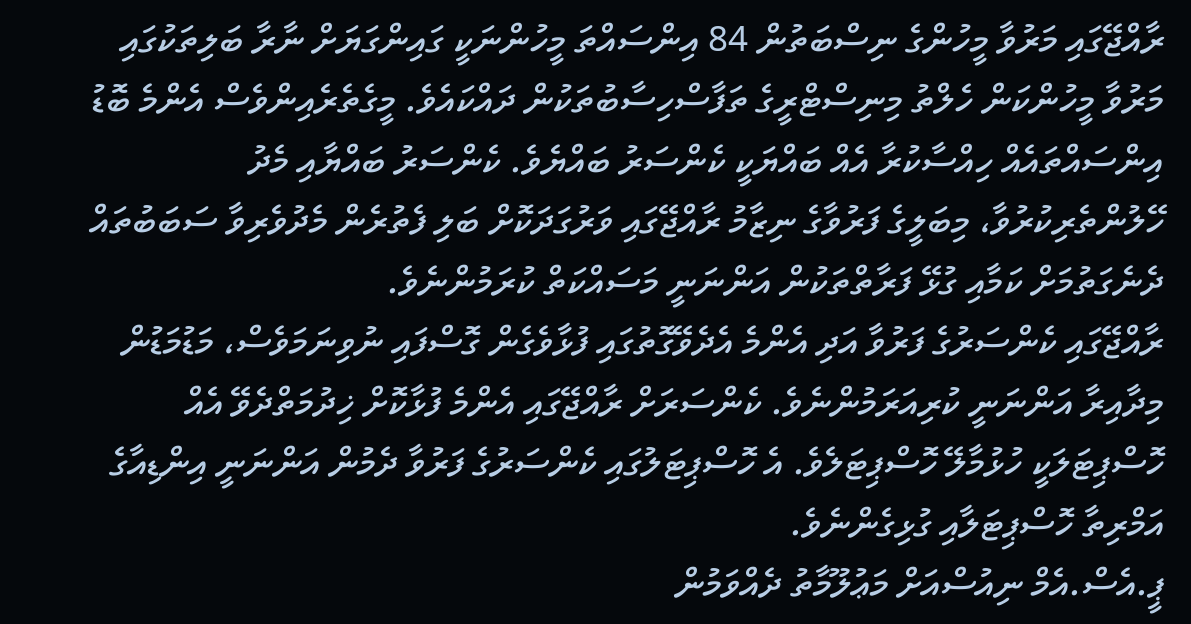ރާއްޖޭގައި މަރުވާ މީހުންގެ ނިސްބަތުން 84 އިންސައްތަ މީހުންނަކީ ގައިންގަޔަށް ނާރާ ބަލިތަކުގައި މަރުވާ މީހުންކަން ހެލްތު މިނިސްޓްރީގެ ތަފާސްހިސާބުތަކުން ދައްކައެވެ. މީގެތެރެއިންވެސް އެންމެ ބޮޑު އިންސައްތައެއް ހިއްސާކުރާ އެއް ބައްޔަކީ ކެންސަރު ބައްޔެވެ. ކެންސަރު ބައްޔާއި މެދު ހޭލުންތެރިކުރުވާ، މިބަލީގެ ފަރުވާގެ ނިޒާމު ރާއްޖޭގައި ވަރުގަދަކޮށް ބަލި ފެތުރެން މެދުވެރިވާ ސަބަބުތައް ދެނެގަތުމަށް ކަމާއި ގުޅޭ ފަރާތްތަކުން އަންނަނީ މަސައްކަތް ކުރަމުންނެވެ.
ރާއްޖޭގައި ކެންސަރުގެ ފަރުވާ އަދި އެންމެ އެދެވޭގޮތުގައި ފުޅާވެގެން ގޮސްފައި ނުވިނަމަވެސް، މަޑުމަޑުން މިދާއިރާ އަންނަނީ ކުރިއަރަމުންނެވެ. ކެންސަރަށް ރާއްޖޭގައި އެންމެ ފުޅާކޮށް ޚިދުމަތްދެވޭ އެއް ހޮސްޕިޓަލަކީ ހުޅުމާލޭ ހޮސްޕިޓަލެވެ. އެ ހޮސްޕިޓަލުގައި ކެންސަރުގެ ފަރުވާ ދެމުން އަންނަނީ އިންޑިއާގެ އަމްރިތާ ހޮސްޕިޓަލާއި ގުޅިގެންނެވެ.
ޕީ.އެސް.އެމް ނިއުސްއަށް މަޢުލޫމާތު ދެއްވަމުން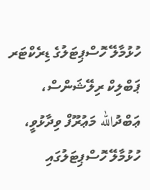ހުޅުމާލޭ ހޮސްޕިޓަލުގެ ޑިރެކްޓަރ ޕަބްލިކް ރިލޭޝަންސް، ޢަބްދުالله މަޢުރޫފް ވިދާޅުވީ، ހުޅުމާލޭ ހޮސްޕިޓަލުގައި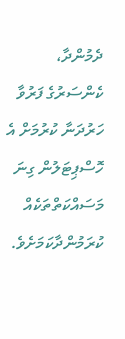ދެމުންދާ، ކެންސަރުގެ ފަރުވާ ހަރުދަނާ ކުރުމަށް އެ ހޮސްޕިޓަލުން ގިނަ މަސައްކަތްތަކެއް ކުރަމުންދާކަމަށެވެ.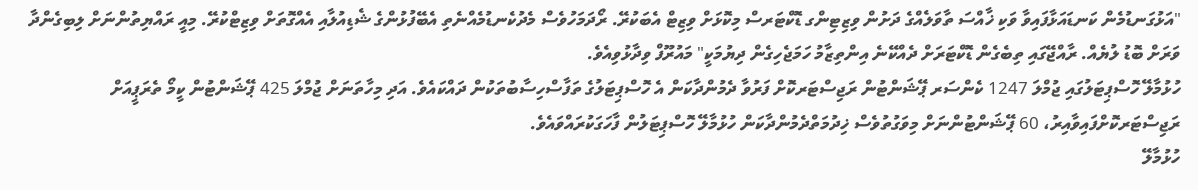"އަޅުގަނޑުމެން ކަނޑައަޅާފައިވާ ވަކި ޚާއްސަ ތާވަލެއްގެ ދަށުން ވިޒިޓިންގ ޑޮކްޓަރސް މިކޮޅަށް ވިޒިޓް އެބަކުރޭ. ރޯދަމަހުވެސް މެދުކެނޑުމެއްނެތި އެބޭފުޅުންގެ ޝެޑިއުލާއި އެއްގޮތަށް ވިޒިޓްކުރޭ. މިއީ ރައްޔިތުންނަށް ލިބިގެންދާ ވަރަށް ބޮޑު ލުޔެއް. ރާއްޖޭގައި ތިބެގެން ޑޮކްޓަރަށް ދެއްކޭނެ އިންތިޒާމު ހަމަޖެހިގެން ދިޔުމަކީ" މައުރޫފް ވިދާޅުވިއެވެ.
ހުޅުމާލޭ ހޮސްޕިޓަލުގައި ޖުމްލަ 1247 ކެންސަރ ޕޭޝަންޓުން ރަޖިސްޓަރކޮށް ފަރުވާ ދެމުންދާކަން އެ ހޮސްޕިޓަލުގެ ތަފާސްހިސާބުތަކުން ދައްކައެވެ. އަދި މިހާތަނަށް ޖުމްލަ 425 ޕޭޝަންޓުން ކީމޯ ތެރަޕީއަށް ރަޖިސްޓަރކޮށްފައިވާއިރު، 60 ޕޭޝަންޓުންނަށް މިވަގުތުވެސް ޚިދުމަތްދެމުންދާކަން ހުޅުމާލޭ ހޮސްޕިޓަލުން ފާހަގަކުރައްވައެވެ.
ހުޅުމާލޭ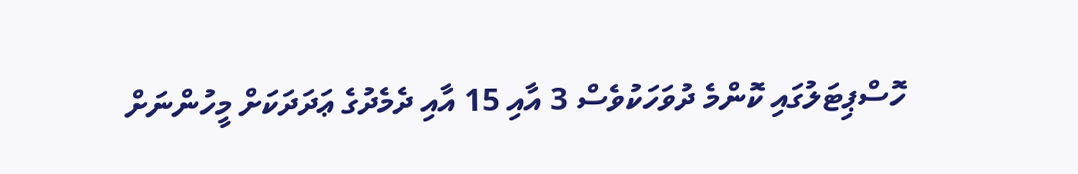ހޮސްޕިޓަލުގައި ކޮންމެ ދުވަހަކުވެސް 3 އާއި 15 އާއި ދެމެދުގެ ޢަދަދަކަށް މީހުންނަށް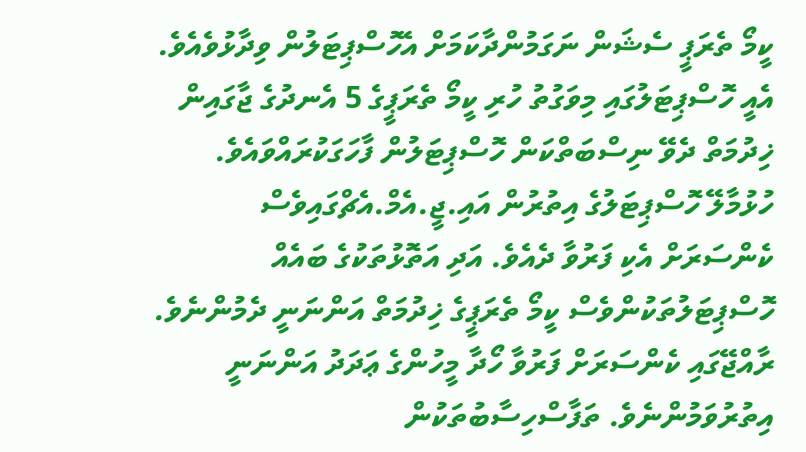ކީމޯ ތެރަޕީ ސެޝަން ނަގަމުންދާކަމަށް އެހޮސްޕިޓަލުން ވިދާޅުވެއެވެ. އެއީ ހޮސްޕިޓަލުގައި މިވަގުތު ހުރި ކީމޯ ތެރަޕީގެ 5 އެނދުގެ ޖާގައިން ޚިދުމަތް ދެވޭ ނިސްބަތްކަން ހޮސްޕިޓަލުން ފާހަގަކުރައްވައެވެ.
ހުޅުމާލޭ ހޮސްޕިޓަލުގެ އިތުރުން އައި.ޖީ.އެމް.އެޗްގައިވެސް ކެންސަރަށް އެކި ފަރުވާ ދެއެވެ. އަދި އަތޮޅުތަކުގެ ބައެއް ހޮސްޕިޓަލުތަކުންވެސް ކީމޯ ތެރަޕީގެ ޚިދުމަތް އަންނަނީ ދެމުންނެވެ. ރާއްޖޭގައި ކެންސަރަށް ފަރުވާ ހޯދާ މީހުންގެ ޢަދަދު އަންނަނީ އިތުރުވަމުންނެވެ. ތަފާސްހިސާބުތަކުން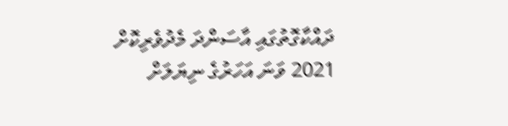ދައްކާގޮތުގައި އާސަންދަ މެދުވެރިކޮށް 2021 ވަނަ އަހަރުގެ ނިޔަލަށް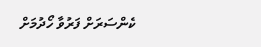ކެންސަރަށް ފަރުވާ ހޯދުމަށް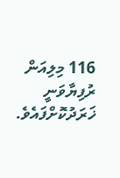116 މިލިއަން ރުފިޔާވަނީ ޚަރަދުކޮށްފައެވެ.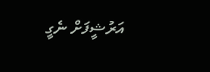އަރުޝީފަށް ނެގީ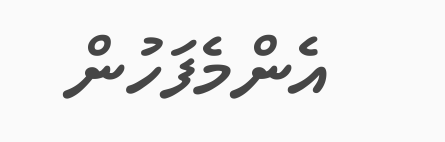އެންމެފަހުން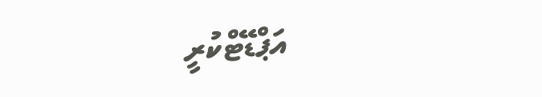އަޕްޑޭޓްކުރީ